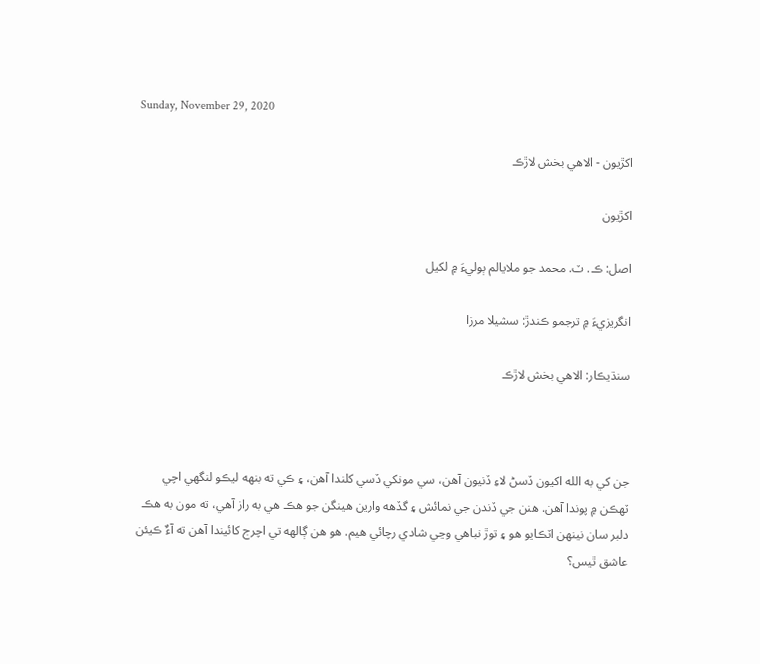Sunday, November 29, 2020

اکڙيون - الاهي بخش لاڙڪ

اکڙيون

اصل: ڪ. ٽ. محمد جو ملايالم ٻوليءَ ۾ لکيل

انگريزيءَ ۾ ترجمو ڪندڙ: سشيلا مرزا

سنڌيڪار: الاهي بخش لاڙڪ



جن کي به الله اکيون ڏسڻ لاءِ ڏنيون آهن، سي مونکي ڏسي کلندا آهن، ۽ ڪي ته بنهه ليڪو لنگهي اچي ٽهڪن ۾ پوندا آهن. هنن جي ڏندن جي نمائش ۽ گڏهه وارين هينگن جو هڪ هي به راز آهي، ته مون به هڪ دلبر سان نينهن اٽڪايو هو ۽ توڙ نباهي وڃي شادي رچائي هيم. هو هن ڳالهه تي اچرج کائيندا آهن ته آءٌ ڪيئن عاشق ٿيس؟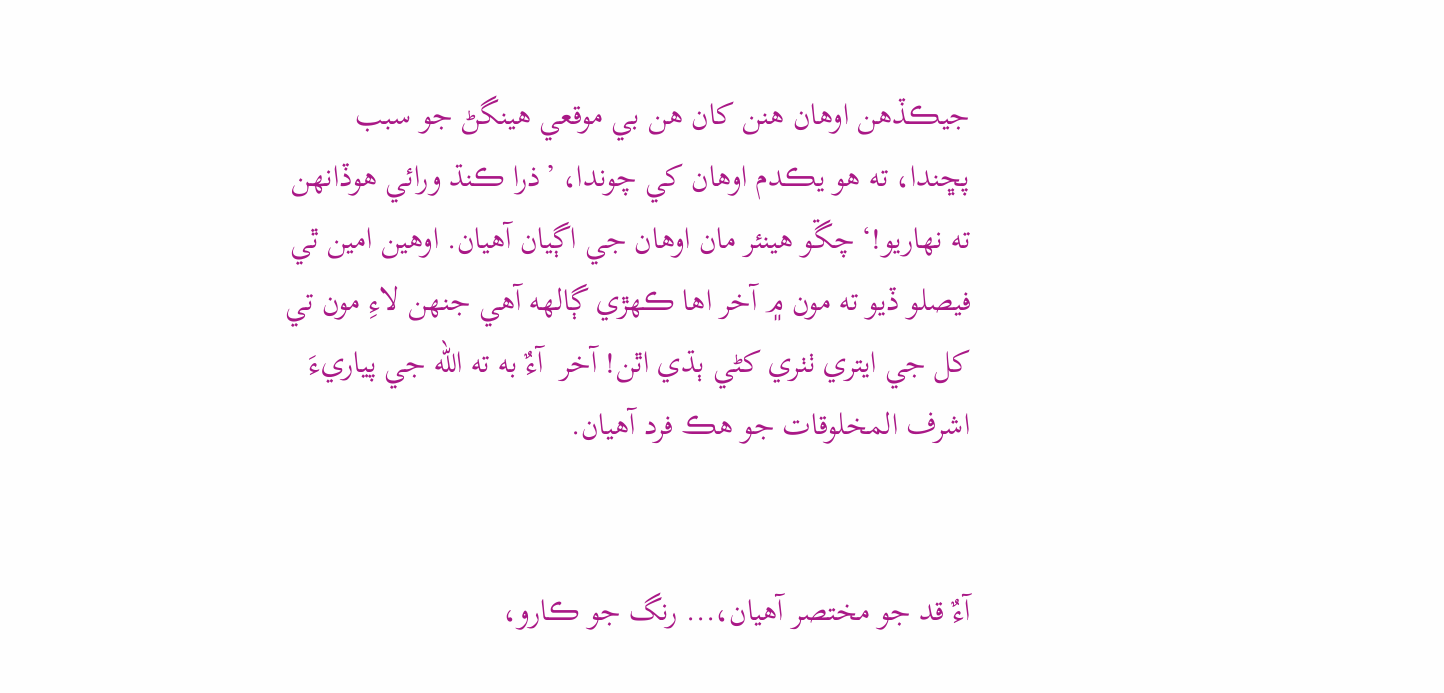جيڪڏهن اوهان هنن کان هن بي موقعي هينگڻ جو سبب پڇندا، ته هو يڪدم اوهان کي چوندا، ’ذرا ڪنڌ ورائي هوڏانهن ته نهاريو!‘ چڱو هينئر مان اوهان جي اڳيان آهيان. اوهين امين ٿي فيصلو ڏيو ته مون ۾ آخر اها ڪهڙي ڳالهه آهي جنهن لاءِ مون تي کل جي ايتري ٺٺري کڻي ٻڌي اٿن! آخر  آءٌ به ته الله جي پياريءَ اشرف المخلوقات جو هڪ فرد آهيان.


آءٌ قد جو مختصر آهيان،... رنگ جو ڪارو،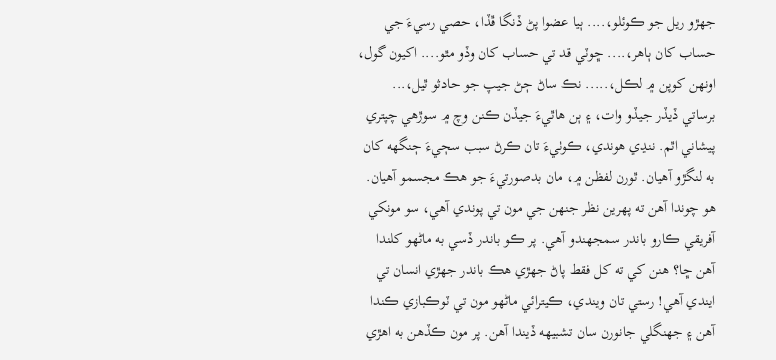جهڙو ريل جو ڪوئلو،.... ٻيا عضوا پڻ ڏنگا ڦڏا، حصي رسيءَ جي حساب کان ٻاهر،.... ڇوٽي قد تي حساب کان وڏو مٿو.... اکيون گول، اونهن کوپن ۾ لڪل،..... نڪ ساڻ ڄڻ جيپ جو حادثو ٿيل،... برساتي ڏيڏر جيڏو وات، ۽ ٻن هاٿيءَ جيڏن ڪنن وچ ۾ سوڙهي چپتري پيشاني اٿم. ننڍي هوندي، ڪوٺيءَ تان ڪرڻ سبب سڄيءَ ڄنگهه کان به لنگڙو آهيان. ٿورن لفظن ۾، مان بدصورتيءَ جو هڪ مجسمو آهيان. هو چوندا آهن ته پهرين نظر جنهن جي مون تي پوندي آهي، سو مونکي آفريقي ڪارو باندر سمجهندو آهي. پر ڪو باندر ڏسي به ماڻهو کلندا آهن ڇا؟ هنن کي ته کل فقط پاڻ جهڙي هڪ باندر جهڙي انسان تي ايندي آهي! رستي تان ويندي، ڪيترائي ماڻهو مون تي ٽوڪبازي ڪندا آهن ۽ جهنگلي جانورن سان تشبيهه ڏيندا آهن. پر مون ڪڏهن به اهڙي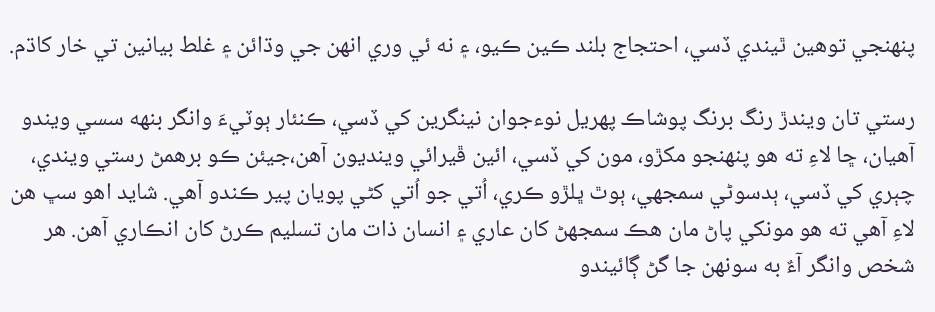پنهنجي توهين ٿيندي ڏسي، احتجاج بلند ڪين ڪيو، ۽ نه ئي وري انهن جي وڌائن ۽ غلط بيانين تي خار کاڌم.

رستي تان ويندڙ رنگ برنگ پوشاڪ پهريل نوءجوان نينگرين کي ڏسي، ڪنئار ٻوٽيءَ وانگر بنهه سسي ويندو آهيان، ڇا لاءِ ته هو پنهنجو مکڙو، مون کي ڏسي، ائين ڦيرائي وينديون آهن،جيئن ڪو برهمڻ رستي ويندي، چٻري کي ڏسي، ٻدسوڻي سمجهي، ٻوٿ ڀلڙو ڪري، اُتي جو اُتي کڻي پويان پير ڪندو آهي. شايد اهو سڀ هن لاءِ آهي ته هو مونکي پاڻ مان هڪ سمجهڻ کان عاري ۽ انسان ذات مان تسليم ڪرڻ کان انڪاري آهن. هر شخص وانگر آءٌ به سونهن جا گڻ ڳائيندو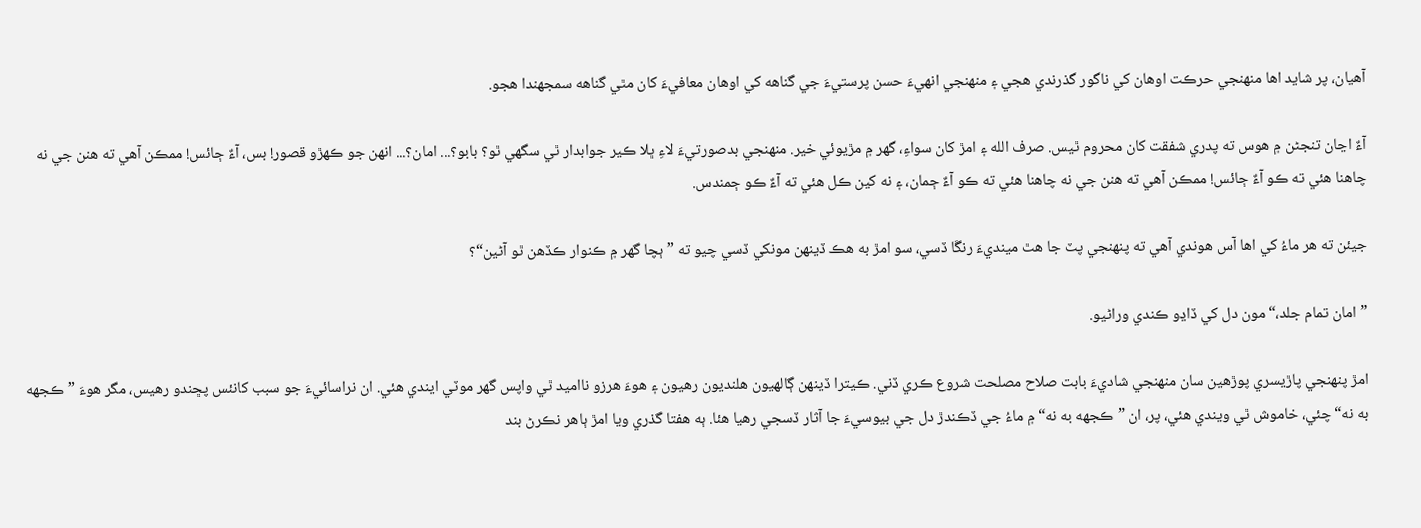آهيان، پر شايد اها منهنجي حرڪت اوهان کي ناگور گذرندي هجي ۽ منهنجي انهيءَ حسن پرستيءَ جي گناهه کي اوهان معافيءَ کان مٿي گناهه سمجهندا هجو.

آءٌ اڃان تنجڻن ۾ هوس ته پدري شفقت کان محروم ٿيس. صرف الله ۽ امڙ کان سواءِ، گهر ۾ مڙيوئي خير. منهنجي بدصورتيءَ لاءِ ڀلا ڪير جوابدار ٿي سگهي ٿو؟ بابو؟... امان؟... انهن جو ڪهڙو قصور! بس، آءٌ ڄائس! ممڪن آهي ته هنن جي نه چاهنا هئي ته ڪو آءٌ ڄائس! ممڪن آهي ته هنن جي نه چاهنا هئي ته ڪو آءٌ ڄمان، ۽ نه کين ڪل هئي ته آءٌ ڪو ڄمندس.

جيئن ته هر ماءُ کي اها آس هوندي آهي ته پنهنجي پٽ جا هٿ مينديءَ رنڱا ڏسي، سو امڙ به هڪ ڏينهن مونکي ڏسي چيو ته ”ٻچا گهر ۾ ڪنوار ڪڏهن ٿو آڻين“؟

”امان تمام جلد،“ مون دل کي ڏاڍو ڪندي وراڻيو.

امڙ پنهنجي پاڙيسري پوڙهين سان منهنجي شاديءَ بابت صلاح مصلحت شروع ڪري ڏني. ڪيترا ڏينهن ڳالهيون هلنديون رهيون ۽ هوءَ هرزو نااميد ٿي واپس گهر موٽي ايندي هئي. ان نراسائيءَ جو سبب کانئس پڇندو رهيس، مگر هوءَ ”ڪجهه به نه“ چئي، خاموش ٿي ويندي هئي، پر، ان ”ڪجهه به نه“ ۾ ماءُ جي ڏڪندڙ دل جي بيوسيءَ جا آثار ڏسجي رهيا هئا. ٻه هفتا گذري ويا امڙ ٻاهر نڪرڻ بند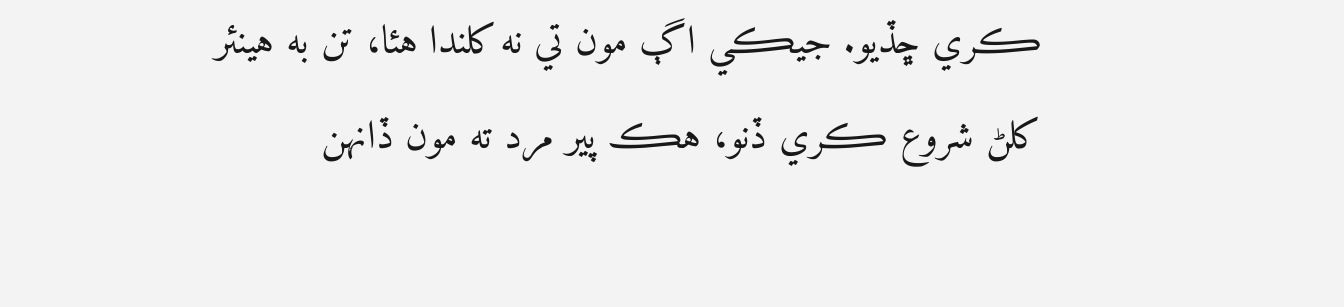ڪري ڇڏيو. جيڪي اڳ مون تي نه کلندا هئا، تن به هينئر کلڻ شروع ڪري ڏنو، هڪ پير مرد ته مون ڏانهن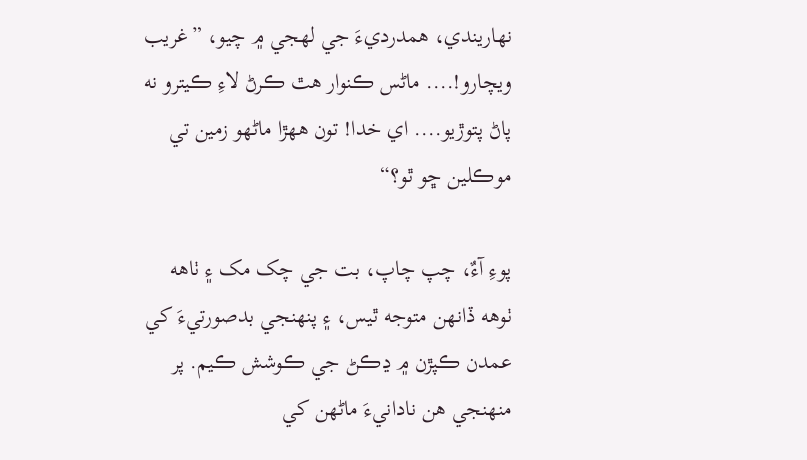نهاريندي، همدرديءَ جي لهجي ۾ چيو، ”غريب ويچارو!.... ماڻس ڪنوار هٿ ڪرڻ لاءِ ڪيترو نه پاڻ پتوڙيو.... اي خدا! تون ههڙا ماڻهو زمين تي موڪلين ڇو ٿو؟“

پوءِ آءٌ، چپ چاپ، بت جي چک مک ۽ ٺاهه ٺوهه ڏانهن متوجه ٿيس، ۽ پنهنجي بدصورتيءَ کي عمدن ڪپڙن ۾ ڍڪڻ جي ڪوشش ڪيم. پر منهنجي هن نادانيءَ ماڻهن کي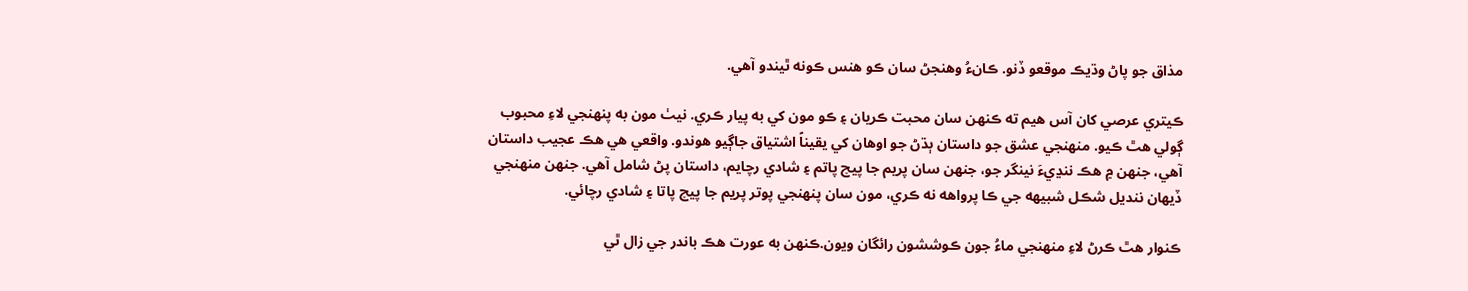مذاق جو پاڻ وڌيڪ موقعو ڏنو. ڪانءُ وهنجڻ سان ڪو هنس ڪونه ٿيندو آهي.

ڪيتري عرصي کان آس هيم ته ڪنهن سان محبت ڪريان ۽ ڪو مون کي به پيار ڪري. نيٺ مون به پنهنجي لاءِ محبوب ڳولي هٿ ڪيو. منهنجي عشق جو داستان ٻڌڻ جو اوهان کي يقيناً اشتياق جاڳيو هوندو. واقعي هي هڪ عجيب داستان آهي، جنهن ۾ هڪ ننڍيءَ نينگر جو، جنهن سان پريم جا پيچ پاتم ۽ شادي رچايم، داستان پڻ شامل آهي. جنهن منهنجي ڏيهان ننديل شڪل شبيهه جي ڪا پرواهه نه ڪري، مون سان پنهنجي پوتر پريم جا پيچ پاتا ۽ شادي رچائي.

ڪنوار هٿ ڪرڻ لاءِ منهنجي ماءُ جون ڪوششون رائگان ويون.ڪنهن به عورت هڪ باندر جي زال ٿي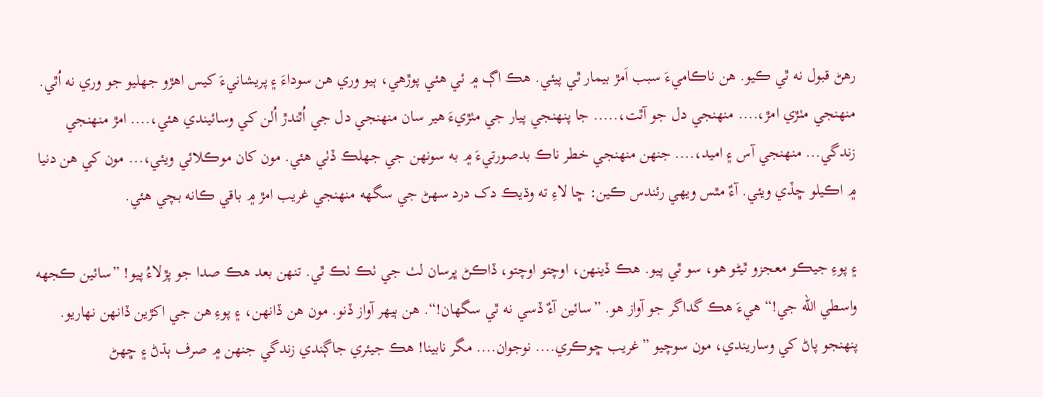رهڻ قبول نه ٿي ڪيو. هن ناڪاميءَ سبب اَمڙ بيمار ٿي پيئي. هڪ اڳ ۾ ئي هئي پوڙهي، ٻيو وري هن سوداءَ ۽ پريشانيءَ کيس اهڙو جهليو جو وري نه اُٿي. منهنجي مٺڙي امڙ،.... منهنجي دل جو آٿت،..... جا پنهنجي پيار جي مٺڙيءَ هير سان منهنجي دل جي اُٿندڙ اُلن کي وسائيندي هئي،.... امڙ منهنجي زندگي... منهنجي آس ۽ اميد،.... جنهن منهنجي خطر ناڪ بدصورتيءَ ۾ به سونهن جي جهلڪ ڏٺي هئي. مون کان موڪلائي ويئي،... مون کي هن دنيا ۾ اڪيلو ڇڏي ويئي. آءٌ مٿس ويهي رئندس ڪين: ڇا لاءِ ته وڌيڪ دک درد سهڻ جي سگهه منهنجي غريب امڙ ۾ باقي ڪانه بچي هئي.

۽ پوءِ جيڪو معجزو ٿيڻو هو، سو ٿي پيو. هڪ ڏينهن، اوچتو اوچتو، ڏاڪڻ ڀرسان لٺ جي ٺڪ ٺڪ ٿي. تنهن بعد هڪ صدا جو پڙلاءُ پيو! ”سائين ڪجهه واسطي الله جي!“ هيءَ هڪ گداگر جو آواز هو. ”سائين آءٌ ڏسي نه ٿي سگهان!“. هن ٻيهر آواز ڏنو. مون هن ڏانهن، ۽ پوءِ هن جي اکڙين ڏانهن نهاريو. پنهنجو پاڻ کي وساريندي، مون سوچيو ”غريب ڇوڪري.... نوجوان.... مگر نابينا! هڪ جيئري جاڳندي زندگي جنهن ۾ صرف ٻڌڻ ۽ ڇهڻ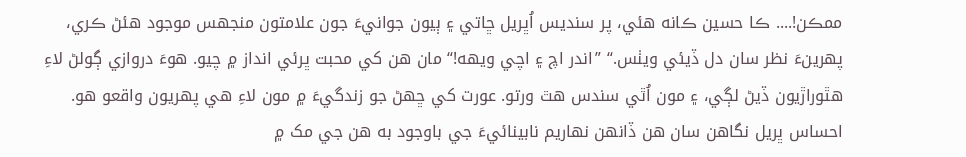ممڪن!.... ڪا حسين ڪانه هئي، پر سنديس اُڀريل ڇاتي ۽ ٻيون جوانيءَ جون علامتون منجهس موجود هئڻ ڪري، پهرينءَ نظر سان دل ڏيئي ويٺس.“ ”اندر اچ ۽ اچي ويهه!“ مان هن کي محبت ڀرئي انداز ۾ چيو. هوءَ دروازي ڳولڻ لاءِ هٿوراڙيون ڏيڻ لڳي، ۽ مون اُٿي سندس هٿ ورتو. عورت کي ڇهڻ جو زندگيءَ ۾ مون لاءِ هي پهريون واقعو هو. احساس ڀريل نگاهن سان هن ڏانهن نهاريم نابينائيءَ جي باوجود به هن جي مک ۾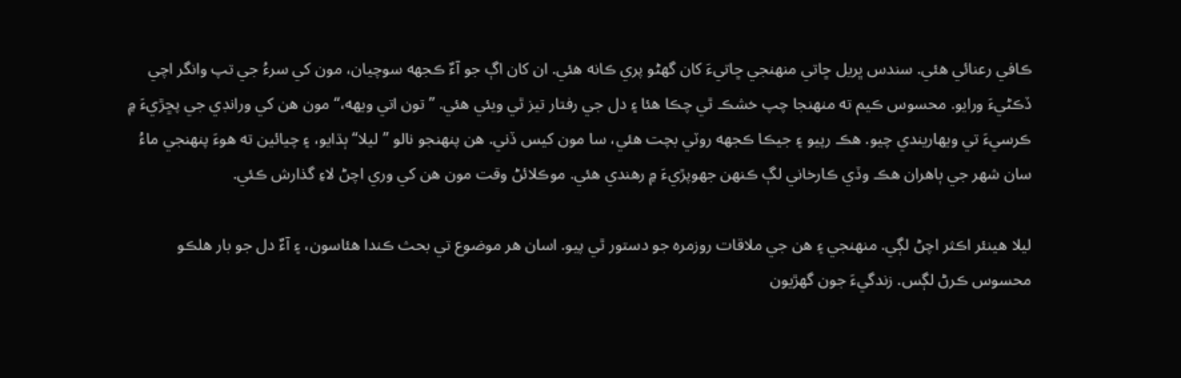ڪافي رعنائي هئي. سندس ڀريل ڇاتي منهنجي ڇاتيءَ کان گهڻو پري ڪانه هئي. ان کان اڳ جو آءٌ ڪجهه سوچيان، مون کي سرءُ جي تپ وانگر اچي ڏڪڻيءَ ورايو. محسوس ڪيم ته منهنجا چپ خشڪ ٿي چڪا هئا ۽ دل جي رفتار تيز ٿي ويئي هئي. ”تون اتي ويهه،“ مون هن کي ورانڊي جي پڇڙيءَ ۾ ڪرسيءَ تي ويهاريندي چيو. هڪ رپيو ۽ جيڪا ڪجهه روٽي بچت هئي، سا مون کيس ڏني. هن پنهنجو نالو ”ليلا“ ٻڌايو، ۽ چيائين ته هوءَ پنهنجي ماءُ سان شهر جي ٻاهران هڪ وڏي ڪارخاني لڳ ڪنهن جهوپڙيءَ ۾ رهندي هئي. موڪلائڻ وقت مون هن کي وري اچڻ لاءِ گذارش ڪئي.

ليلا هينئر اڪثر اچڻ لڳي. منهنجي ۽ هن جي ملاقات روزمره جو دستور ٿي پيو. اسان هر موضوع تي بحث ڪندا هئاسون، ۽ آءٌ دل جو بار هلڪو محسوس ڪرڻ لڳس. زندگيءَ جون گهڙيون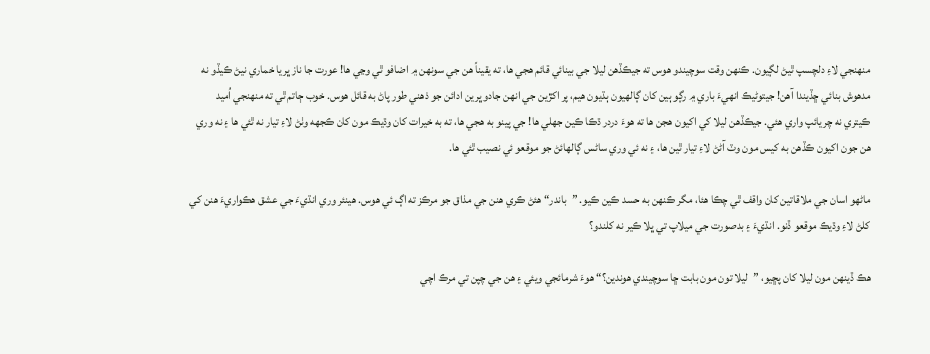منهنجي لاءِ دلچسپ ٿيڻ لڳيون. ڪنهن وقت سوچيندو هوس ته جيڪڏهن ليلا جي بينائي قائم هجي ها، ته يقيناً هن جي سونهن ۾ اضافو ٿي وڃي ها! عورت جا ناز ڀريا خماري نيڻ ڪيڏو نه مدهوش بنائي ڇڏيندا آهن! جيتوڻيڪ انهيءَ باري ۾ رڳو ٻين کان ڳالهيون ٻڌيون هيم، پر اکڙين جي انهن جادو ڀرين ادائن جو ذهني طور پاڻ به قائل هوس. خوب ڄاتم ٿي ته منهنجي اُميد ڪيتري نه چريائپ واري هئي. جيڪڏهن ليلا کي اکيون هجن ها ته هوءَ دردر ڌڪا ڪين جهلي ها! جي پينو به هجي ها، ته به خيرات کان وڌيڪ مون کان ڪجهه وٺڻ لاءِ تيار نه ٿئي ها ۽ نه وري هن جون اکيون ڪڏهن به کيس مون وٽ آڻڻ لاءِ تيار ٿين ها، ۽ نه ئي وري ساڻس ڳالهائڻ جو موقعو ئي نصيب ٿئي ها.

ماڻهو اسان جي ملاقاتين کان واقف ٿي چڪا هئا، مگر ڪنهن به حسد ڪين ڪيو. ”باندر“ هئڻ ڪري هنن جي مذاق جو مرڪز ته اڳ ئي هوس. هينئر وري انڌيءَ جي عشق هڪواريءَ هنن کي کلڻ لاءِ وڌيڪ موقعو ڏنو. انڌيءَ ۽ بدصورت جي ميلاپ تي ڀلا ڪير نه کلندو؟

هڪ ڏينهن مون ليلا کان پڇيو، ”ليلا تون مون بابت ڇا سوچيندي هوندين؟“ هوءَ شرمائجي ويئي ۽ هن جي چپن تي مرڪ اچي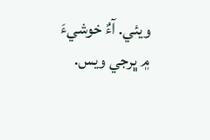ويئي. آءٌ خوشيءَ ۾ ڀرجي ويس.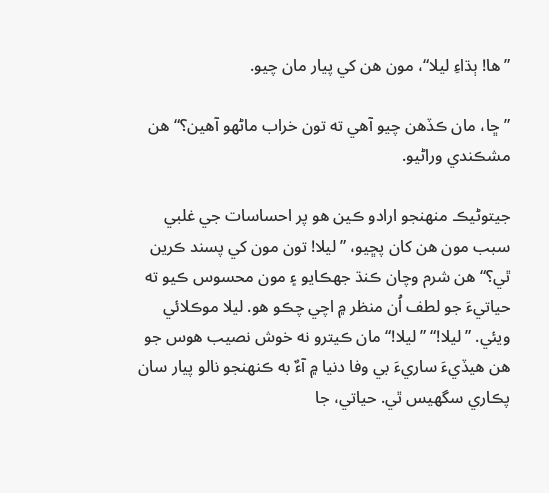”ها! ٻڌاءِ ليلا“، مون هن کي پيار مان چيو.

”ڇا، مان ڪڏهن چيو آهي ته تون خراب ماڻهو آهين؟“ هن مشڪندي وراڻيو.

جيتوڻيڪ منهنجو ارادو ڪين هو پر احساسات جي غلبي سبب مون هن کان پڇيو، ”ليلا! تون مون کي پسند ڪرين ٿي؟“ هن شرم وچان ڪنڌ جهڪايو ۽ مون محسوس ڪيو ته حياتيءَ جو لطف اُن منظر ۾ اچي چڪو هو. ليلا موڪلائي ويئي. ”ليلا!“ ”ليلا!“ مان ڪيترو نه خوش نصيب هوس جو هن هيڏيءَ ساريءَ بي وفا دنيا ۾ آءٌ به ڪنهنجو نالو پيار سان پڪاري سگهيس ٿي. حياتي، جا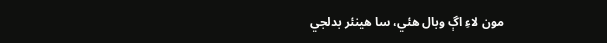مون لاءِ اڳ وبال هئي، سا هينئر بدلجي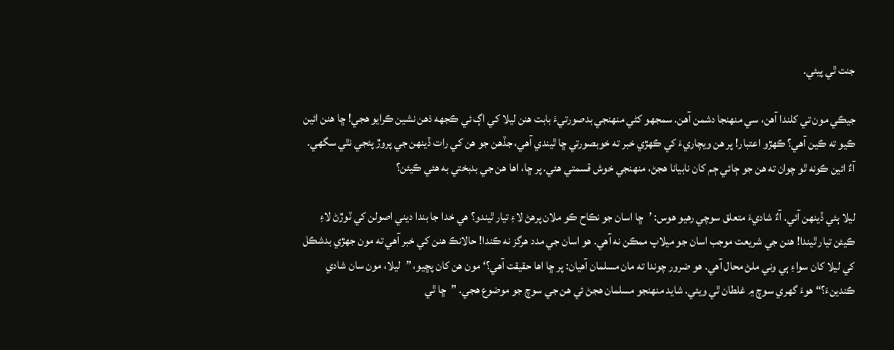جنت ٿي پيئي.

جيڪي مون تي کلندا آهن، سي منهنجا دشمن آهن. سمجهو کڻي منهنجي بدصورتيءَ بابت هنن ليلا کي اڳ ئي ڪجهه ذهن نشين ڪرايو هجي! ڇا هنن ائين ڪيو ته ڪين آهي؟ ڪهڙو اعتبار! پر هن ويچاريءَ کي ڪهڙي خبر ته خوبصورتي ڇا ٿيندي آهي، جڏهن جو هن کي رات ڏينهن جي پروڙ پئجي نٿي سگهي. آءٌ ائين ڪونه ٿو چوان ته هن جو ڄائي ڄم کان نابيانا هجڻ، منهنجي خوش قسمتي هئي. پر ڇا، اها هن جي بدبختي به هئي ڪيئن؟

ليلا ٻئي ڏينهن آئي. آءٌ شاديءَ متعلق سوچي رهيو هوس: ’ڇا اسان جو نڪاح ڪو ملان پرهڻ لاءِ تيار ٿيندو؟ هي خدا جا بندا ديني اصولن کي ٽوڙڻ لاءِ ڪيئن تيار ٿيندا! هنن جي شريعت موجب اسان جو ميلاپ ممڪن نه آهي. هو اسان جي مدد هرگز نه ڪندا! حالانڪ هنن کي خبر آهي ته مون جهڙي بدشڪل کي ليلا کان سواءِ ٻي وني ملڻ محال آهي. هو ضرور چوندا ته مان مسلمان آهيان: پر ڇا اها حقيقت آهي؟‘ مون هن کان پڇيو، ”ليلا، مون سان شادي ڪندينءَ؟“ هوءَ گهري سوچ ۾ غلطان ٿي ويئي. شايد منهنجو مسلمان هجڻ ئي هن جي سوچ جو موضوع هجي. ”ڇا ٿي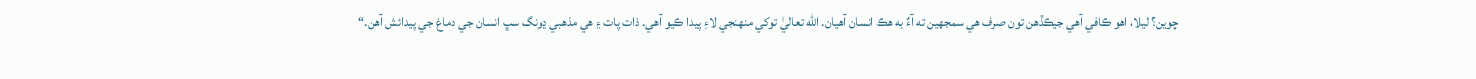چوين؟ ليلا، اهو ڪافي آهي جيڪڏهن تون صرف هي سمجهين ته آءٌ به هڪ انسان آهيان. الله تعاليٰ توکي منهنجي لاءِ پيدا ڪيو آهي. ذات پات ۽ هي مذهبي ڍونگ سڀ انسان جي دماغ جي پيدائش آهن.“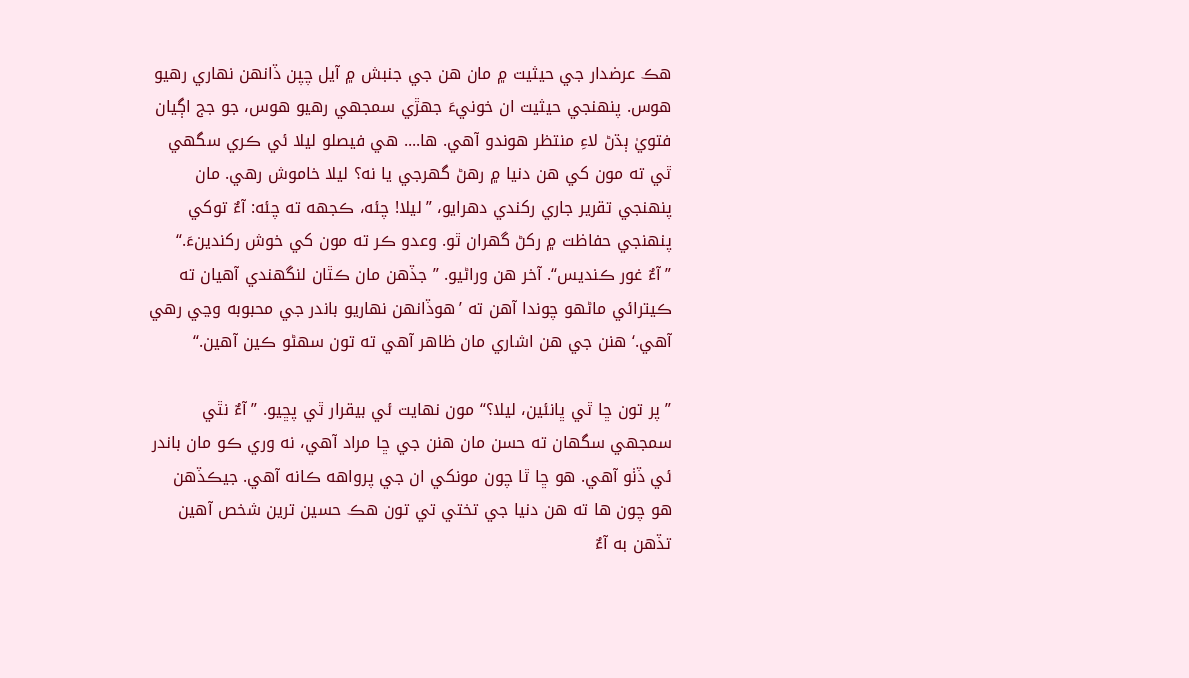هڪ عرضدار جي حيثيت ۾ مان هن جي جنبش ۾ آيل چپن ڏانهن نهاري رهيو هوس. پنهنجي حيثيت ان خونيءَ جهڙي سمجهي رهيو هوس، جو جج اڳيان فتويٰ ٻڌڻ لاءِ منتظر هوندو آهي. ها.... هي فيصلو ليلا ئي ڪري سگهي ٿي ته مون کي هن دنيا ۾ رهڻ گهرجي يا نه؟ ليلا خاموش رهي. مان پنهنجي تقرير جاري رکندي دهرايو، ”ليلا! چئه، ڪجهه ته چئه: آءٌ توکي پنهنجي حفاظت ۾ رکڻ گهران ٿو. وعدو ڪر ته مون کي خوش رکندينءَ.“ ”آءٌ غور ڪنديس“. آخر هن وراڻيو. ”جڏهن مان ڪٿان لنگهندي آهيان ته ڪيترائي ماڻهو چوندا آهن ته ’هوڏانهن نهاريو باندر جي محبوبه وڃي رهي آهي.‘ هنن جي هن اشاري مان ظاهر آهي ته تون سهڻو ڪين آهين.“

”پر تون ڇا ٿي ڀانئين، ليلا؟“ مون نهايت ئي بيقرار ٿي پڇيو. ”آءٌ نٿي سمجهي سگهان ته حسن مان هنن جي ڇا مراد آهي، نه وري ڪو مان باندر ئي ڏٺو آهي. هو ڇا ٿا چون مونکي ان جي پرواهه ڪانه آهي. جيڪڏهن هو چون ها ته هن دنيا جي تختي تي تون هڪ حسين ترين شخص آهين تڏهن به آءٌ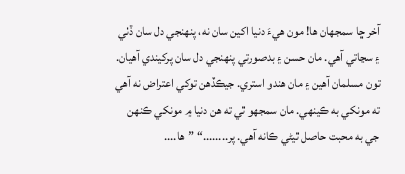آخر ڇا سمجهان ها! مون هيءَ دنيا اکين سان نه، پنهنجي دل سان ڏٺي ۽ سڃاتي آهي. مان حسن ۽ بدصورتي پنهنجي دل سان پرکيندي آهيان. تون مسلمان آهين ۽ مان هندو استري. جيڪڏهن توکي اعتراض نه آهي ته مونکي به ڪينهي. مان سمجهو ٿي ته هن دنيا ۾ مونکي ڪنهن جي به محبت حاصل ٿيڻي ڪانه آهي. پر........“ ”ها....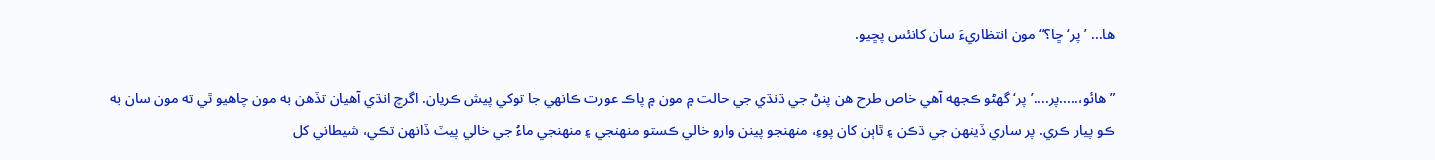ها... ’پر‘ ڇا؟“ مون انتظاريءَ سان کانئس پڇيو.

”هائو،.....پر....’پر‘ گهڻو ڪجهه آهي خاص طرح هن پنڻ جي ڌنڌي جي حالت ۾ مون ۾ پاڪ عورت ڪانهي جا توکي پيش ڪريان. اگرچ انڌي آهيان تڏهن به مون چاهيو ٿي ته مون سان به ڪو پيار ڪري. پر ساري ڏينهن جي ڌڪن ۽ ٿاٻن کان پوءِ، منهنجو پينن وارو خالي ڪستو منهنجي ۽ منهنجي ماءُ جي خالي پيٽ ڏانهن تڪي، شيطاني کل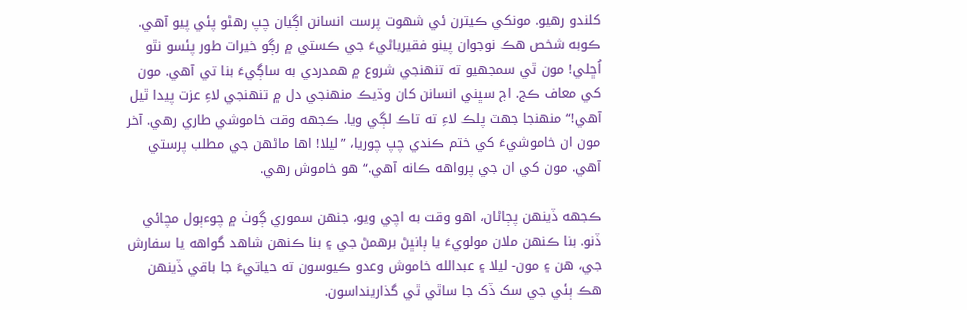کلندو رهيو. مونکي ڪيترن ئي شهوت پرست انسانن اڳيان چپ رهڻو پئي پيو آهي. ڪوبه شخص هڪ نوجوان پينو فقيرياڻيءَ جي ڪستي ۾ رڳو خيرات طور پئسو نٿو اُڇلي! مون ٿي سمجهيو ته تنهنجي شروع ۾ همدردي به ساڳيءَ بنا تي آهي. مون کي معاف ڪج. اڄ سڀني انسانن کان وڌيڪ منهنجي دل ۾ تنهنجي لاءِ عزت پيدا ٿيل آهي!“ منهنجا جهٽ پلڪ لاءِ ته تاڪ لڳي ويا. ڪجهه وقت خاموشي طاري رهي. آخر مون ان خاموشيءَ کي ختم ڪندي چپ چوريا، ”ليلا! اها ماڻهن جي مطلب پرستي آهي. مون کي ان جي پرواهه ڪانه آهي.“ هو خاموش رهي.

ڪجهه ڏينهن پڄاڻان، اهو وقت به اچي ويو، جنهن سموري ڳوٺ ۾ چوءٻول مچائي ڏنو. بنا ڪنهن ملان مولويءَ يا ٻانڀڻ برهمڻ جي ۽ بنا ڪنهن شاهد گواهه يا سفارش جي، هن ۽ مون- ليلا ۽ عبدالله خاموش وعدو ڪيوسون ته حياتيءَ جا باقي ڏينهن هڪ ٻئي جي سک ڏک جا ساٿي ٿي گذارينداسون.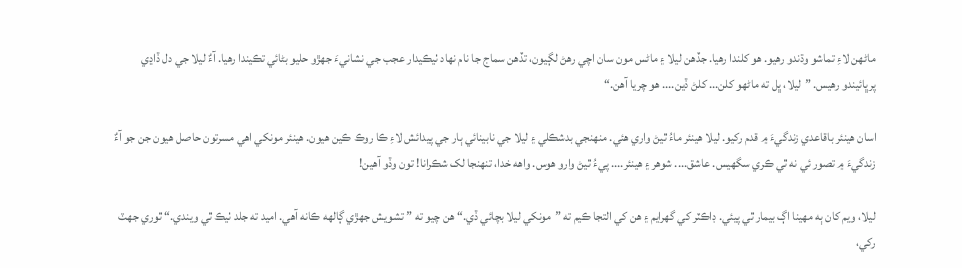ماڻهن لاءِ تماشو وڌندو رهيو. هو کلندا رهيا. جڏهن ليلا ۽ ماڻس مون سان اچي رهڻ لڳيون، تڏهن سماج جا نام نهاد ٺيڪيدار عجب جي نشانيءَ جهڙو حليو بڻائي تڪيندا رهيا. آءٌ ليلا جي دل ڏاڍي پرڀائيندو رهيس. ”ليلا، ڀل ته ماڻهو کلن... کلڻ ڏين.... هو چريا آهن.“

اسان هينئر باقاعدي زندگيءَ ۾ قدم رکيو. ليلا هينئر ماءُ ٿيڻ واري هئي. منهنجي بدشڪلي ۽ ليلا جي نابينائي ٻار جي پيدائش لاءِ ڪا روڪ ڪين هيون. هينئر مونکي اهي مسرتون حاصل هيون جن جو آءٌ زندگيءَ ۾ تصور ئي نه ٿي ڪري سگهيس. عاشق.... شوهر ۽ هينئر.... پيءُ ٿيڻ وارو هوس. واهه خدا، تنهنجا لک شڪرانا! تون وڏو آهين!

ليلا، ويم کان ٻه مهينا اڳ بيمار ٿي پيئي. ڊاڪٽر کي گهرايم ۽ هن کي التجا ڪيم ته ”مونکي ليلا بچائي ڏي.“ هن چيو ته ”تشويش جهڙي ڳالهه ڪانه آهي. اميد ته جلد ٺيڪ ٿي ويندي.“ ٿوري جهٽ رکي،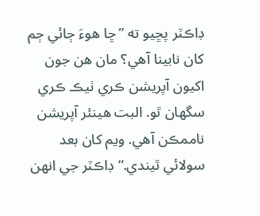ڊاڪٽر پڇيو ته ”ڇا هوءَ ڄائي ڄم کان نابينا آهي؟ مان هن جون اکيون آپريشن ڪري ٺيڪ ڪري سگهان ٿو. البت هينئر آپريشن ناممڪن آهي. ويم کان بعد سولائي ٿيندي.“ ڊاڪٽر جي انهن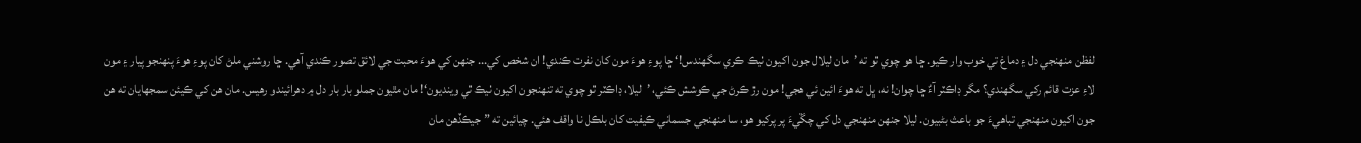لفظن منهنجي دل ۽ دماغ تي خوب وار ڪيو. ڇا هو چوي ٿو ته ’مان ليلال جون اکيون ٺيڪ ڪري سگهندس!‘ ڇا پوءِ هوءَ مون کان نفرت ڪندي! ان شخص کي... جنهن کي هوءَ محبت جي لائق تصور ڪندي آهي. ڇا روشني ملڻ کان پوءِ هوءَ پنهنجو پيار ۽ مون لاءِ عزت قائم رکي سگهندي؟ مگر ڊاڪٽر آءٌ ڇا چوان! نه، ڀل ته هوءَ ائين ئي هجي! مون رڙ ڪرڻ جي ڪوشش ڪئي، ’ليلا، ڊاڪٽر ٿو چوي ته تنهنجون اکيون ٺيڪ ٿي وينديون‘! مان مٿيون جملو بار بار دل ۾ دهرائيندو رهيس. مان هن کي ڪيئن سمجهايان ته هن جون اکيون منهنجي تباهيءَ جو باعث بڻبيون. ليلا جنهن منهنجي دل کي چڱيءَ پر پرکيو هو، سا منهنجي جسماني ڪيفيت کان بلڪل نا واقف هئي. چيائين ته ”جيڪڏهن مان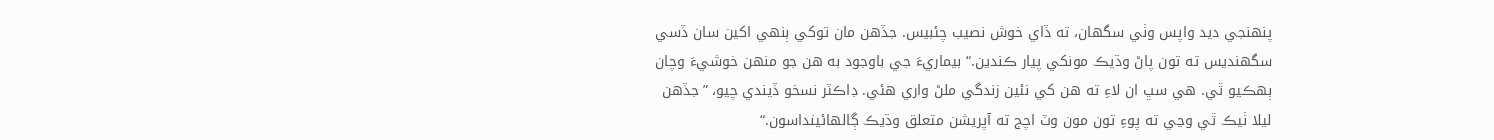پنهنجي ديد واپس وٺي سگهان، ته ڏاي خوش نصيب چئبيس. جڏهن مان توکي ٻنهي اکين سان ڏسي سگهنديس ته تون پاڻ وڌيڪ مونکي پيار ڪندين.“ بيماريءَ جي باوجود به هن جو منهن خوشيءَ وچان ٻهڪيو ٿي. هي سڀ ان لاءِ ته هن کي نئين زندگي ملڻ واري هئي. ڊاڪٽر نسخو ڏيندي چيو، ”جڏهن ليلا ٺيڪ ٿي وڃي ته پوءِ تون مون وٽ اچج ته آپريشن متعلق وڌيڪ ڳالهائينداسون.“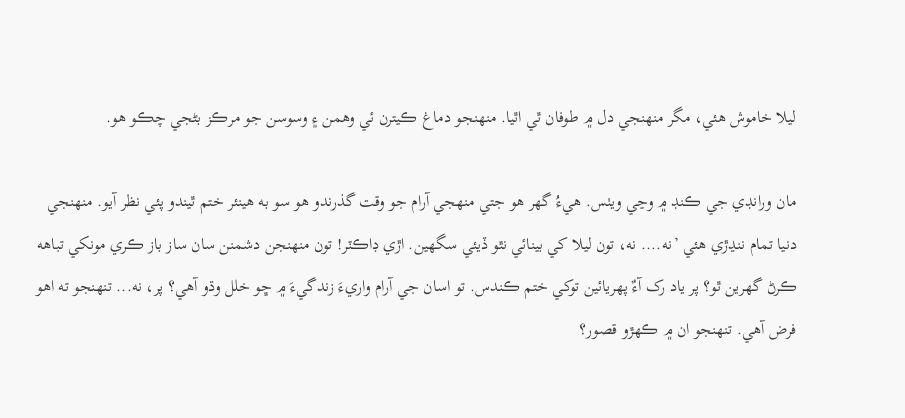ليلا خاموش هئي، مگر منهنجي دل ۾ طوفان ٿي اٿيا. منهنجو دماغ ڪيترن ئي وهمن ۽ وسوسن جو مرڪز بڻجي چڪو هو.

مان ورانڊي جي ڪنڊ ۾ وڃي ويٺس. هيءُ گهر هو جتي منهجي آرام جو وقت گذرندو هو سو به هينئر ختم ٿيندو پئي نظر آيو. منهنجي دنيا تمام ننڍڙي هئي ’نه.... نه، تون ليلا کي بينائي نٿو ڏيئي سگهين. اڙي ڊاڪٽر! تون منهنجن دشمنن سان ساز باز ڪري مونکي تباهه ڪرڻ گهرين ٿو؟ پر ياد رک آءٌ پهريائين توکي ختم ڪندس. تو اسان جي آرام واريءَ زندگيءَ ۾ ڇو خلل وڌو آهي؟ پر، نه... تنهنجو ته اهو فرض آهي. تنهنجو ان ۾ ڪهڙو قصور؟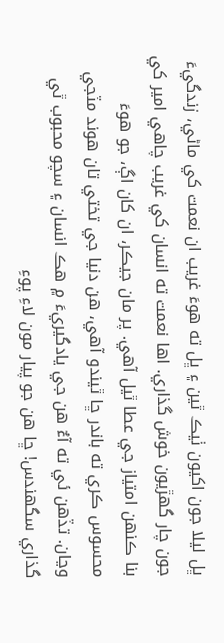ڀل ليلا جون اکيون ٺيڪ ٿين ۽ ڀل ته هوءَ غريب ان نعمت کي ماڻي، زندگيءَ جون چار گهڙيون خوش گذاري. اها نعمت ته انسان کي غريب چاهي امير کي بنا ڪنهن امتياز جي عطا ٿيل آهي. پر مان جيڪر، ان کان اڳ، جو هوءَ محسوس ڪري ته باندر ڇا ٿيندو آهي، هن دنيا جي تختي تان هوند مٽجي وڃان. تڏهن ئي ته آءٌ هن جي يادگيريءَ ۾ هڪ انسان ۽ سچو محبوب ٿي گذاري سگهندس! ڇا هن جو پيار مون لاءِ پوءِ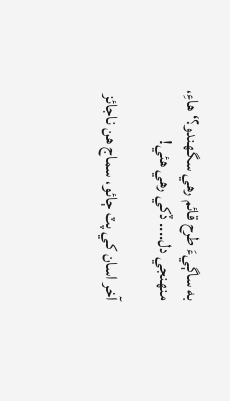به ساڳيءَ طرح قائم رهي سگهندو؟‘ هاءِ، منهنجي دل.... ڏکي رهي هئي!

آخر اسان کي پٽ ڄائو، سماج هن ناجائز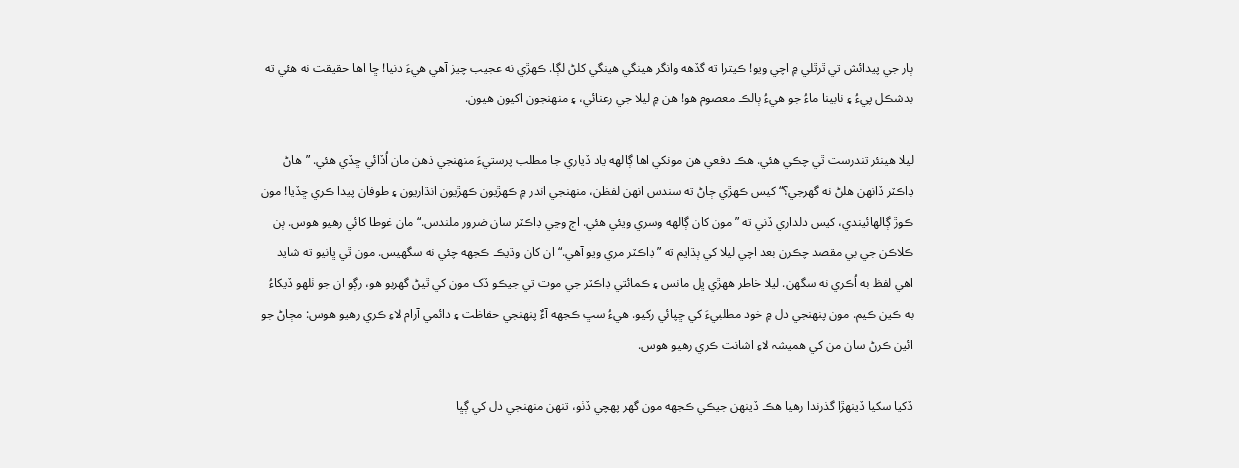ٻار جي پيدائش تي ٿرٿلي ۾ اچي ويو! ڪيترا ته گڏهه وانگر هينگي هينگي کلڻ لڳا. ڪهڙي نه عجيب چيز آهي هيءَ دنيا! ڇا اها حقيقت نه هئي ته بدشڪل پيءُ ۽ نابينا ماءُ جو هيءُ ٻالڪ معصوم هو! هن ۾ ليلا جي رعنائي، ۽ منهنجون اکيون هيون.

ليلا هينئر تندرست ٿي چڪي هئي. هڪ دفعي هن مونکي اها ڳالهه ياد ڏياري جا مطلب پرستيءَ منهنجي ذهن مان اُڏائي ڇڏي هئي. ”هاڻ ڊاڪٽر ڏانهن هلڻ نه گهرجي؟“ کيس ڪهڙي ڄاڻ ته سندس انهن لفظن، منهنجي اندر ۾ ڪهڙيون ڪهڙيون انڌاريون ۽ طوفان پيدا ڪري ڇڏيا! مون ڪوڙ ڳالهائيندي، کيس دلداري ڏني ته ”مون کان ڳالهه وسري ويئي هئي. اڄ وڃي ڊاڪٽر سان ضرور ملندس.“ مان غوطا کائي رهيو هوس. ٻن ڪلاڪن جي بي مقصد چڪرن بعد اچي ليلا کي ٻڌايم ته ”ڊاڪٽر مري ويو آهي.“ ان کان وڌيڪ ڪجهه چئي نه سگهيس. مون ٿي ڀانيو ته شايد اهي لفظ به اُڪري نه سگهن. ليلا خاطر ههڙي ڀل مانس ۽ ڪمائتي ڊاڪٽر جي موت تي جيڪو ڏک مون کي ٿيڻ گهربو هو، رڳو ان جو ٺلهو ڏيکاءُ به ڪين ڪيم. مون پنهنجي دل ۾ خود مطلبيءَ کي ڇپائي رکيو. هيءُ سڀ ڪجهه آءٌ پنهنجي حفاظت ۽ دائمي آرام لاءِ ڪري رهيو هوس: مڄاڻ جو ائين ڪرڻ سان من کي هميشہ لاءِ اشانت ڪري رهيو هوس.

ڏکيا سکيا ڏينهڙا گذرندا رهيا هڪ ڏينهن جيڪي ڪجهه مون گهر پهچي ڏٺو، تنهن منهنجي دل کي ڳڀا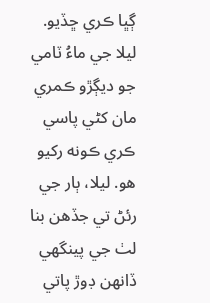ڳڀا ڪري ڇڏيو. ليلا جي ماءُ ٽامي جو ديڳڙو ڪمري مان کڻي پاسي ڪري ڪونه رکيو هو. ليلا، ٻار جي رئڻ تي جڏهن بنا لٺ جي پينگهي ڏانهن ڊوڙ پاتي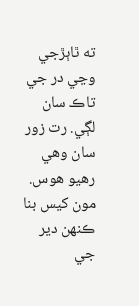ته ٿاٻڙجي وڃي در جي تاڪ سان لڳي. رت زور سان وهي رهيو هوس. مون کيس بنا ڪنهن دير جي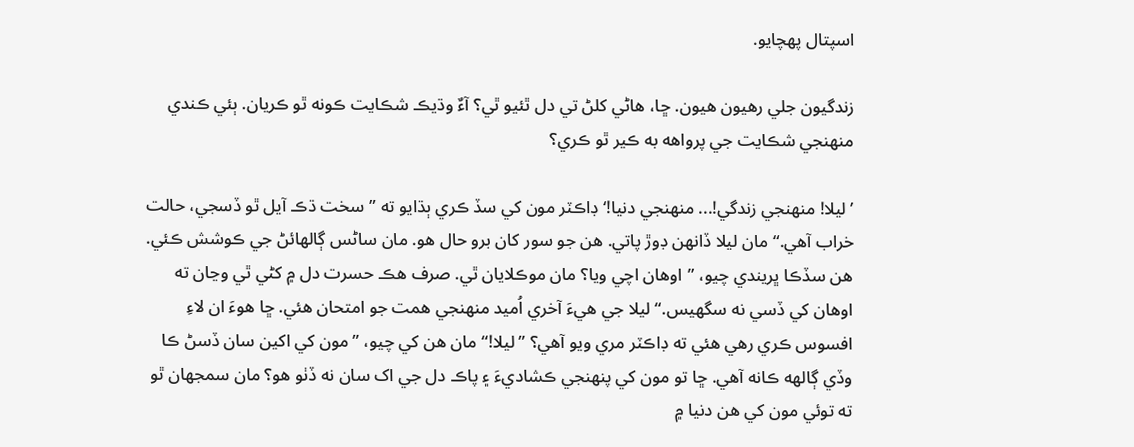اسپتال پهچايو.

زندگيون جلي رهيون هيون. ڇا، هاڻي کلڻ تي دل ٿئيو ٿي؟ آءٌ وڌيڪ شڪايت ڪونه ٿو ڪريان. ٻئي ڪندي منهنجي شڪايت جي پرواهه به ڪير ٿو ڪري؟

’ليلا! منهنجي زندگي!... منهنجي دنيا!‘ ڊاڪٽر مون کي سڏ ڪري ٻڌايو ته ”سخت ڌڪ آيل ٿو ڏسجي، حالت خراب آهي.“ مان ليلا ڏانهن ڊوڙ پاتي. هن جو سور کان برو حال هو. مان ساڻس ڳالهائڻ جي ڪوشش ڪئي. هن سڏڪا ڀريندي چيو، ”اوهان اچي ويا؟ مان موڪلايان ٿي. صرف هڪ حسرت دل ۾ کڻي ٿي وڃان ته اوهان کي ڏسي نه سگهيس.“ ليلا جي هيءَ آخري اُميد منهنجي همت جو امتحان هئي. ڇا هوءَ ان لاءِ افسوس ڪري رهي هئي ته ڊاڪٽر مري ويو آهي؟ ”ليلا!“ مان هن کي چيو، ”مون کي اکين سان ڏسڻ ڪا وڏي ڳالهه ڪانه آهي. ڇا تو مون کي پنهنجي ڪشاديءَ ۽ پاڪ دل جي اک سان نه ڏٺو هو؟ مان سمجهان ٿو ته توئي مون کي هن دنيا ۾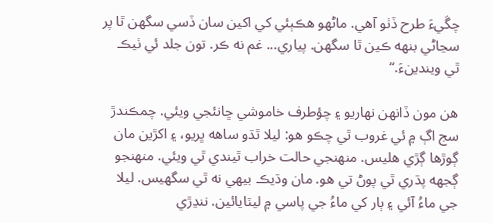چڱيءَ طرح ڏٺو آهي. ماڻهو هڪٻئي کي اکين سان ڏسي سگهن ٿا پر سڃاڻي بنهه ڪين ٿا سگهن. پياري... غم نه ڪر. تون جلد ئي ٺيڪ ٿي ويندينءَ.“

هن مون ڏانهن نهاريو ۽ چؤطرف خاموشي ڇانئجي ويئي. چمڪندڙ سج اڳ ۾ ئي غروب ٿي چڪو هو: ليلا ٿڌو ساهه ڀريو، ۽ اکڙين مان ڳوڙها ڳڙي هليس. منهنجي حالت خراب ٿيندي ٿي ويئي. منهنجو ڳجهه پڌري ٿي پوڻ تي هو. مان وڌيڪ بيهي نه ٿي سگهيس. ليلا جي ماءُ آئي ۽ ٻار کي ماءُ جي پاسي ۾ ليٽايائين. ننڍڙي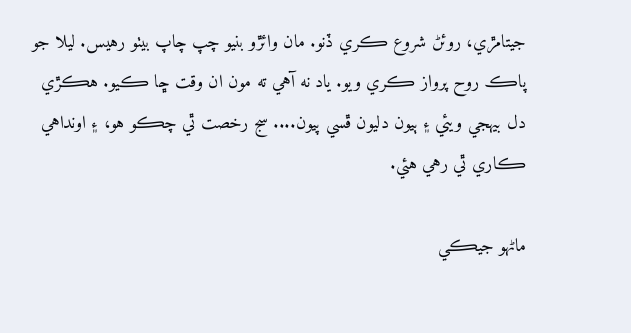جيتامڙي، روئڻ شروع ڪري ڏنو. مان وائڙو بنيو چپ چاپ بيٺو رهيس. ليلا جو پاڪ روح پرواز ڪري ويو. ياد نه آهي ته مون ان وقت ڇا ڪيو. هڪڙي دل بيهجي ويئي ۽ ٻيون دليون ڦسي پيون.... سج رخصت ٿي چڪو هو، ۽ اونداهي ڪاري ٿي رهي هئي.

ماڻهو جيڪي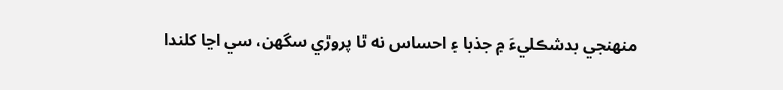منهنجي بدشڪليءَ ۾ جذبا ۽ احساس نه ٿا پروڙي سگهن، سي اڃا کلندا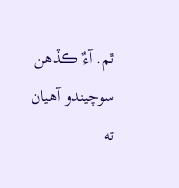ٿم. آءٌ ڪڏهن سوچيندو آهيان ته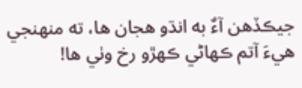جيڪڏهن آءٌ به انڌو هجان ها، ته منهنجي هيءَ آتم ڪهاڻي ڪهڙو رخ وٺي ها!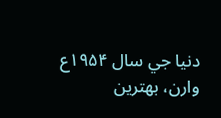دنيا جي سال ۱۹۵۴ع وارن، بهترين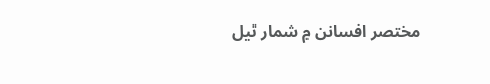مختصر افسانن ۾ شمار ٿيل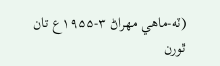(ٽه-ماھي مھراڻ ۳-۱۹۵۵ع تان ٿورن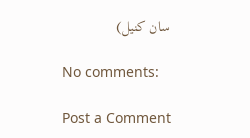سان کنيل)

No comments:

Post a Comment